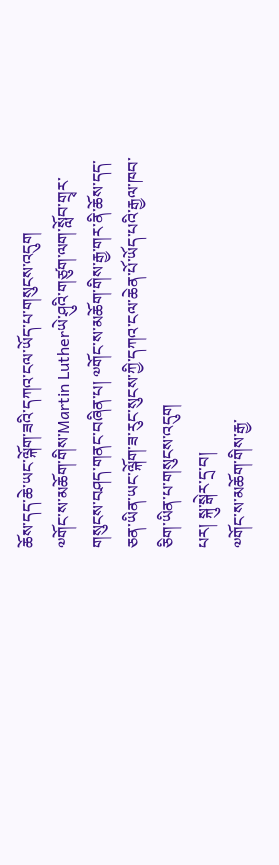ཆོས་དད་ཆེ་ཡང་ལྐོག་ཟའི་དཀའ་ངལ་ཡོད་པ་གསུངས་འདུག
༧གོང་ས་མཆོག་གིས་Martin Lutherཡེ་ཤུའི་གཙུག་ལག་སློབ་གྲྭར་གསུངས་བཤད་གནང་བཞིན་པ། ༧གོང་ས་མཆོག་གིས་རྒྱ་གར་ནི་ཆོས་དད་ཅན་ཡིན་ཡང་ལྐོག་ཟ་རུང་སུངས་ཀྱི་དཀའ་ངལ་ཆེན་པོ་ཡོད་པའི་རྒྱལ་ཁབ་ཅིག་ཡིན་པ་གསུངས་འདུག
པར། སྐུ་སྒེར་དྲ་བ།
༧གོང་ས་མཆོག་གིས་རྒྱ་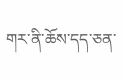གར་ནི་ཆོས་དད་ཅན་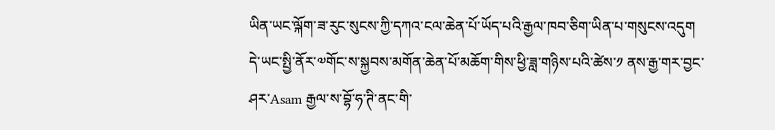ཡིན་ཡང་ལྐོག་ཟ་རུང་སུངས་ཀྱི་དཀའ་ངལ་ཆེན་པོ་ཡོད་པའི་རྒྱལ་ཁབ་ཅིག་ཡིན་པ་གསུངས་འདུག
དེ་ཡང་སྤྱི་ནོར་༧གོང་ས་སྐྱབས་མགོན་ཆེན་པོ་མཆོག་གིས་ཕྱི་ཟླ་གཉིས་པའི་ཚེས་༡ ནས་རྒྱ་གར་བྱང་ཤར་Asam རྒྱལ་ས་བྷོ་ཧ་ཊི་ནང་གི་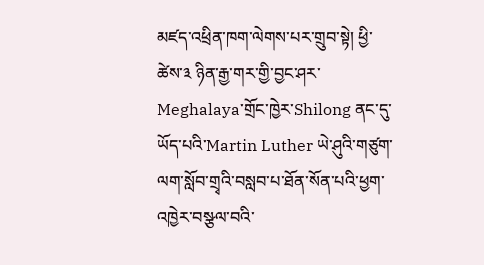མཛད་འཕྲིན་ཁག་ལེགས་པར་གྲུབ་སྟེ། ཕྱི་ཚེས་༣ ཉིན་རྒྱ་གར་གྱི་བྱང་ཤར་Meghalaya་གྲོང་ཁྱེར་Shilong ནང་དུ་ཡོད་པའི་Martin Luther ཡེ་ཤུའི་གཙུག་ལག་སློབ་གྲྭའི་བསླབ་པ་ཐོན་སོན་པའི་ཕྱག་འཁྱེར་བསྩལ་བའི་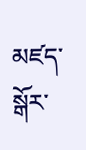མཛད་སྒོར་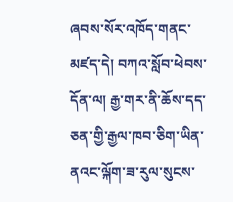ཞབས་སོར་འཁོད་གནང་མཛད་དེ། བཀའ་སློབ་ཕེབས་དོན་ལ། རྒྱ་གར་ནི་ཆོས་དད་ཅན་གྱི་རྒྱལ་ཁབ་ཅིག་ཡིན་ནའང་ལྐོག་ཟ་རུལ་སུངས་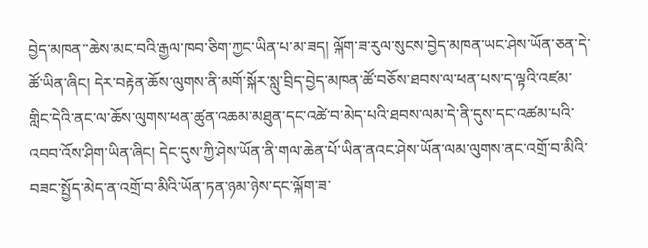བྱེད་མཁན་་ཆེས་མང་བའི་རྒྱལ་ཁབ་ཅིག་ཀྱང་ཡིན་པ་མ་ཟད། ལྐོག་ཟ་རུལ་སུངས་བྱེད་མཁན་ཡང་ཤེས་ཡོན་ཅན་དེ་ཚོ་ཡིན་ཞིང། དེར་བརྟེན་ཆོས་ལུགས་ནི་མགོ་སྐོར་སླུ་བྲིད་བྱེད་མཁན་ཚོ་བཅོས་ཐབས་ལ་ཕན་པས་ད་ལྟའི་འཛམ་གླིང་དེའི་ནང་ལ་ཆོས་ལུགས་ཕན་ཚུན་འཆམ་མཐུན་དང་འཚེ་བ་མེད་པའི་ཐབས་ལམ་དེ་ནི་དུས་དང་འཚམ་པའི་འབབ་འོས་ཤིག་ཡིན་ཞིང། དེང་དུས་ཀྱི་ཤེས་ཡོན་ནི་གལ་ཆེན་པོ་ཡིན་ནའང་ཤེས་ཡོན་ལམ་ལུགས་ནང་འགྲོ་བ་མིའི་བཟང་སྤྱོད་མེད་ན་འགྲོ་བ་མིའི་ཡོན་ཏན་ཉམ་ཉེས་དང་ལྐོག་ཟ་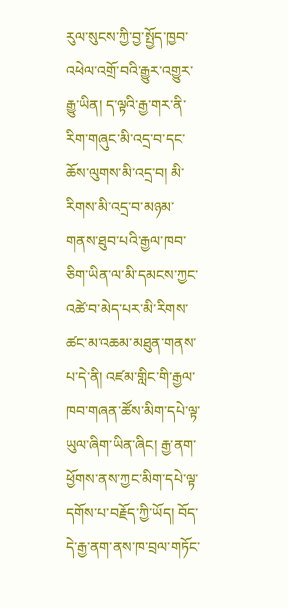རུལ་སུངས་ཀྱི་བྱ་སྤྱོད་ཁྱབ་འཕེལ་འགྲོ་བའི་རྒྱུར་འགྱུར་རྒྱུ་ཡིན། ད་ལྟའི་རྒྱ་གར་ནི་རིག་གཞུང་མི་འདྲ་བ་དང་ཆོས་ལུགས་མི་འདྲ་བ། མི་རིགས་མི་འདྲ་བ་མཉམ་གནས་ཐུབ་པའི་རྒྱལ་ཁབ་ཅིག་ཡིན་ལ་མི་དམངས་ཀྱང་འཚེ་བ་མེད་པར་མི་རིགས་ཚང་མ་འཆམ་མཐུན་གནས་པ་དེ་ནི། འཛམ་གླིང་གི་རྒྱལ་ཁབ་གཞན་ཚོས་མིག་དཔེ་ལྟ་ཡུལ་ཞིག་ཡིན་ཞིང། རྒྱ་ནག་ཕྱོགས་ནས་ཀྱང་མིག་དཔེ་ལྟ་དགོས་པ་བརྗོད་ཀྱི་ཡོད། བོད་དེ་རྒྱ་ནག་ནས་ཁ་བྲལ་གཏོང་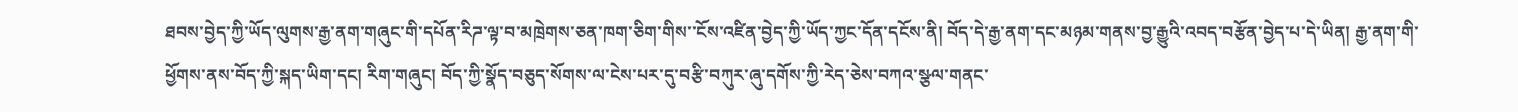ཐབས་བྱེད་ཀྱི་ཡོད་ལུགས་རྒྱ་ནག་གཞུང་གི་དཔོན་རིཌ་ལྟ་བ་མཁྲེགས་ཅན་ཁག་ཅིག་གིས་་ངོས་འཛིན་བྱེད་ཀྱི་ཡོད་ཀྱང་དོན་དངོས་ནི། བོད་དེ་རྒྱ་ནག་དང་མཉམ་གནས་བྱ་རྒྱུའི་འབད་བརྩོན་བྱེད་པ་དེ་ཡིན། རྒྱ་ནག་གི་ཕྱོགས་ནས་བོད་ཀྱི་སྐད་ཡིག་དང། རིག་གཞུང། བོད་ཀྱི་སྣོད་བཅུད་སོགས་ལ་ངེས་པར་དུ་བརྩི་བཀུར་ཞུ་དགོས་ཀྱི་རེད་ཅེས་བཀའ་སྩལ་གནང་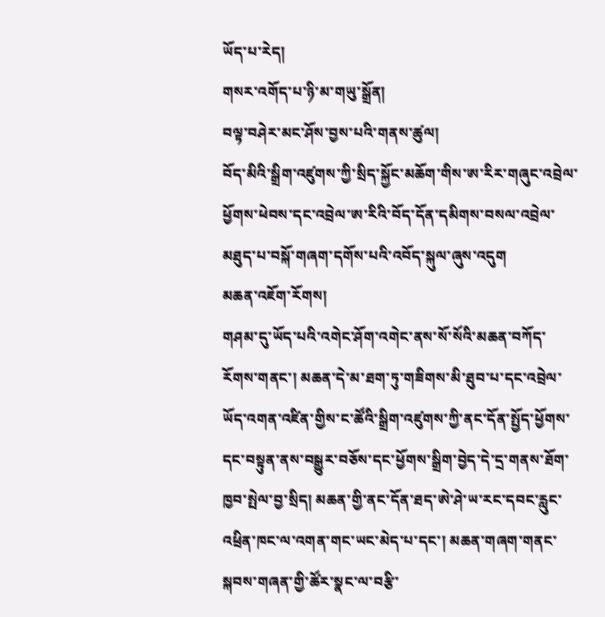ཡོད་པ་རེད།
གསར་འགོད་པ་ཉི་མ་གཡུ་སྒྲོན།
བལྟ་བཤེར་མང་ཤོས་བྱས་པའི་གནས་ཚུལ།
བོད་མིའི་སྒྲིག་འཛུགས་ཀྱི་སྲིད་སྐྱོང་མཆོག་གིས་ཨ་རིར་གཞུང་འབྲེལ་ཕྱོགས་ཕེབས་དང་འབྲེལ་ཨ་རིའི་བོད་དོན་དམིགས་བསལ་འབྲེལ་མཐུད་པ་བསྐོ་གཞག་དགོས་པའི་འབོད་སྐུལ་ཞུས་འདུག
མཆན་འཇོག་རོགས།
གཤམ་དུ་ཡོད་པའི་འགེང་ཤོག་འགེང་ནས་སོ་སོའི་མཆན་བཀོད་རོགས་གནང་། མཆན་དེ་མ་ཐག་ཏུ་གཟིགས་མི་ཐུབ་པ་དང་འབྲེལ་ཡོད་འགན་འཛིན་གྱིས་ང་ཚོའི་སྒྲིག་འཛུགས་ཀྱི་ནང་དོན་སྤྱོད་ཕྱོགས་དང་བསྟུན་ནས་བསྒྱུར་བཅོས་དང་ཕྱོགས་སྒྲིག་བྱེད་དེ་དྲ་གནས་ཐོག་ཁྱབ་སྤེལ་བྱ་སྲིད། མཆན་གྱི་ནང་དོན་ཐད་ཨེ་ཤེ་ཡ་རང་དབང་རླུང་འཕྲིན་ཁང་ལ་འགན་གང་ཡང་མེད་པ་དང་། མཆན་གཞག་གནང་སྐབས་གཞན་གྱི་ཚོར་སྣང་ལ་བརྩི་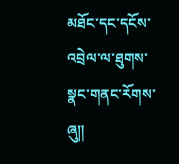མཐོང་དང་དངོས་འབྲེལ་ལ་ཐུགས་སྣང་གནང་རོགས་ཞུ༎